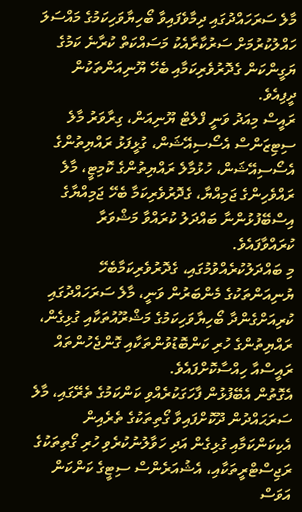މާލެ ސަރަހައްދުގައި ދިމާވެފައިވާ ބޯހިޔާވަހިކަމުގެ މައްސަލަ ހައްލުކުރުމަށް ސަރުކާރާއެކު މަސައްކަތް ކުރާނެ ކަމުގެ ޔަގީންކަން ގެދޮރުވެރިކަމާއި ބެހޭ ޔޫނިއަންތަކުން ދީފިއެވެ.
ރައީސް މިއަދު ވަނީ ފްލެޓް ޔޫނިއަން، ގިރާވަރު މާލެ ސިޓިޒަންސް އެސޯސިއޭޝަން، ގުޅީފަޅު ރައްޔިތުންގެ އެސޯސިއޭޝަން، ހުޅުމާލެ ރައްޔިތުންގެ ކޮމިޓީ، މާލެ ރައްވެހިންގެ ޖަމިއްޔާ، ގެދޮރުވެރިކަމާ ބެހޭ ޖަމިއްޔާގެ އިސްބޭފުޅުންނާ ބައްދަލު ކުރައްވާ މަޝްވަރާ ކުރައްވާފައެވެ.
މި ބައްދަލުކުރެއްވުމުގައި، ގެދޮރުވެރިކަމާބެހޭ ޔުނިއަންތަކުގެ މެންބަރުން ވަނީ، މާލެ ސަރަހައްދުގައި ކުރިއަށްގެންދާ ބޯހިޔާވަހިކަމުގެ މަޝްރޫއުތަކާއި ގުޅިގެން، ރައްޔިތުންގެ ހުރި ކަންބޮޑުވުންތަކާއި ގޮންޖެހުންތައް ރައީސްއާ ހިއްސާކޮށްފައެވެ.
އެގޮތުން އެބޭފުޅުން ފާހަގަކުރެއްވި ކަންކަމުގެ ތެރޭގައި، މާލެ ސަރަޙައްދުން ދޫކޮށްފައިވާ ގޯތިތަކުގެ ތެރެއިން އެކިކަންކަމާއި ގުޅިގެން އަދި ހަވާލުނުކުރެވި ހުރި ގޯތިތަކުގެ ރަޖިސްޓްރީތަކާއި، އެޝުއަރެންސް ސިޓީގެ ކަންކަން އަވަސް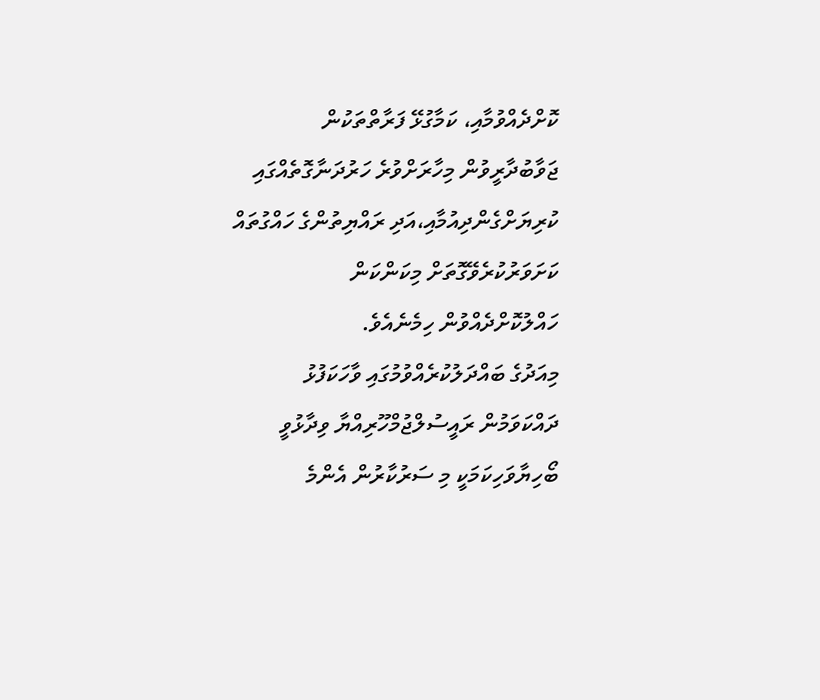ކޮށްދެއްވުމާއި، ކަމާގުޅޭ ފަރާތްތަކުން ޖަވާބުދާރީވުން މިހާރަށްވުރެ ހަރުދަނާގޮތެއްގައި ކުރިޔަށްގެންދިއުމާއި،އަދި ރައްޔިތުންގެ ހައްގުތައް ކަށަވަރުކުރެވޭގޮތަށް މިކަންކަން ހައްލުކޮށްދެއްވުން ހިމެނެއެވެ.
މިއަދުގެ ބައްދަލުކުރެއްވުމުގައި ވާހަކަފުޅު ދައްކަވަމުން ރައީސުލްޖުމްހޫރިއްޔާ ވިދާޅުވީ ބޯހިޔާވަހިކަމަކީ މި ސަރުކާރުން އެންމެ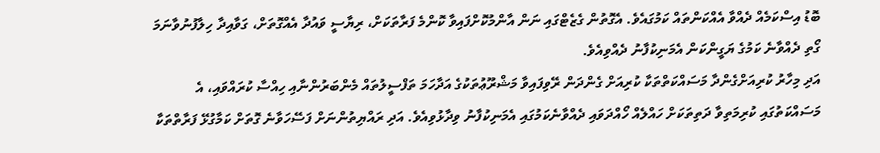ބޮޑު އިސްކަމެއް ދެއްވާ އެއްކަންތައް ކަމުގައެވެ. އެގޮތުން ގެޒެޓްގައި ނަން އާންމުކޮށްފައިވާ ކޮންމެ ފަރާތަކަށް، ރިޔާސީ ވައުދާ އެއްގޮތަށް، ގަވާއިދާ ހިލާފުނުވާނަމަ ގޯތި ދެއްވާނެ ކަމުގެ ޔަގީންކަން އެމަނިކުފާނު ދެއްވިއެވެ.
އަދި މިހާރު ކުރިއަށްގެންދާ މަސައްކަތްތަކާ ކުރިއަށް ގެންދަން ރޭވިފައިވާ މަޝްރޫޢުތަކުގެ އަދާހަމަ ތަފްސީލުތައް މެންބަރުންނާއި ހިއްސާ ކުރައްވައި، އެ މަސައްކަތުގައި ކުރިމަތިވާ ދަތިތަކަށް ހައްލެއް ހޯއްދަވައި ދެއްވާނެކަމުގައި އެމަނިކުފާނު ވިދާޅުވިއެވެ. އަދި ރައްޔިތުންނަށް ފަސޭހަވާނެ ގޮތަށް ކަމާގުޅޭ ފަރާތްތަކާ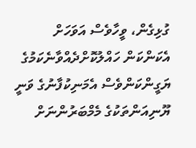ގުޅިގެން، ވީހާވެސް އަވަހަށް އެކަންކަން ހައްލުކޮށްދެއްވާނެކަމުގެ ޔަގީންކަންވެސް އެމަނިކުފާނުގެ ވަނީ ޔޫނިއަންތަކުގެ މެމްބަރުންނަށް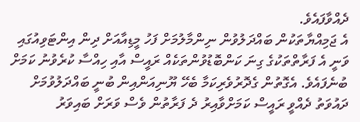ދެއްވާފައެވެ.
އެ ޖަމިއްޔާތަކުން ބައްދަލުވުން ނިންމާލުމަށް ފަހު މީޑިއާއަށް ދިން އިންޓަވިއުގައި ވަނީ އެ ފަރާތްތަކުގެ ގިނަ ކަންބޮޑުވުންތަކެއް ރައީސް އާއި ހިއްސާ ކުރެވުނު ކަމަށް ބުނެފައެވެ. އެގޮތުން ގެދޮރުވެރިކަމާ ބެހޭ ޔޫނިއަންއިން ބުނީ ބައްދަލުވުމަށް ދައުވަތު ދެއްވީ ރައީސް ކަމަށްވާއިރު ދެ ފަރާތުން ވެސް ވަރަށް ބައިވަރު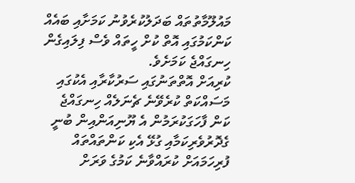މައުލޫމާތުތައް ބަދަލުކުރެވުނު ކަމަށާއި ބައެއް ކަންކަމުގައި އޮތް ކުށް ހީތައް ވެސް ފިލައިގެން ހިނގައްޖެ ކަމަށެވެ.
ކުރިއަށް އޮތްތަނުގައި ސަރުކާރާއި އެކުގައި މަސައްކަތް ކުރެވޭނެ ޗެނަލެއް ހިނގައްޖެ ކަން ފާހަގަކުރަމުން އެ ޔޫނިއަންއިން ބުނީ ގެދޮރުވެރިކަމާއި ގުޅޭ އެކި ކަންތައްތައް ފުރިހަމައަށް ކުރައްވާނެ ކަމުގެ ވަރަށް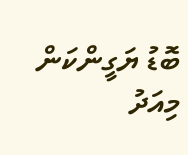ބޮޑު ޔަގީންކަން މިއަދު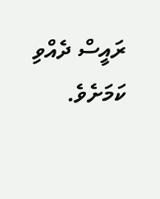ރައީސް ދެއްވި ކަމަށެވެ.